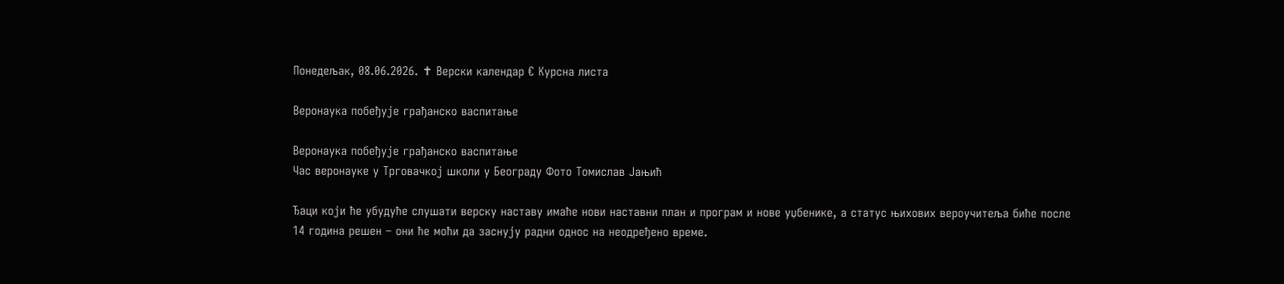Понедељак, 08.06.2026. ✝ Верски календар € Курсна листа

Веронаука побеђује грађанско васпитање

Веронаука побеђује грађанско васпитање
Час веронауке у Трговачкој школи у Београду Фото Томислав Јањић

Ђаци који ће убудуће слушати верску наставу имаће нови наставни план и програм и нове уџбенике, а статус њихових вероучитеља биће после 14 година решен – они ће моћи да заснују радни однос на неодређено време.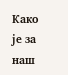Како је за наш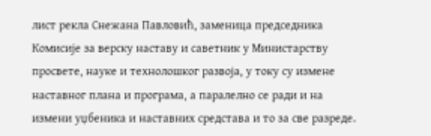лист рекла Снежана Павловић, заменица председника Комисије за верску наставу и саветник у Министарству просвете, науке и технолошког развоја, у току су измене наставног плана и програма, а паралелно се ради и на измени уџбеника и наставних средстава и то за све разреде.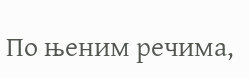По њеним речима,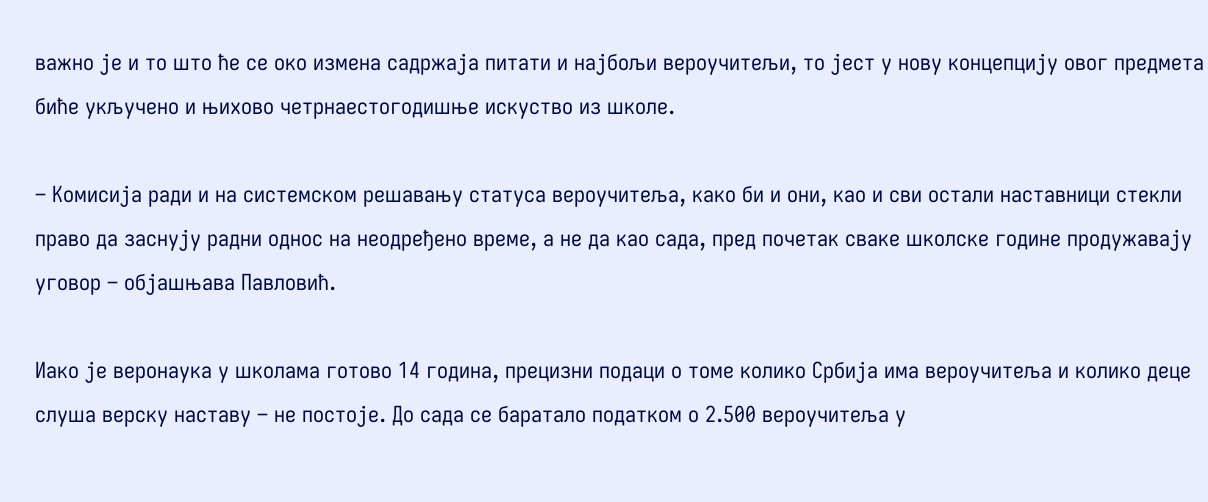важно је и то што ће се око измена садржаја питати и најбољи вероучитељи, то јест у нову концепцију овог предмета биће укључено и њихово четрнаестогодишње искуство из школе.

– Комисија ради и на системском решавању статуса вероучитеља, како би и они, као и сви остали наставници стекли право да заснују радни однос на неодређено време, а не да као сада, пред почетак сваке школске године продужавају уговор – објашњава Павловић.

Иако је веронаука у школама готово 14 година, прецизни подаци о томе колико Србија има вероучитеља и колико деце слуша верску наставу – не постоје. До сада се баратало податком о 2.500 вероучитеља у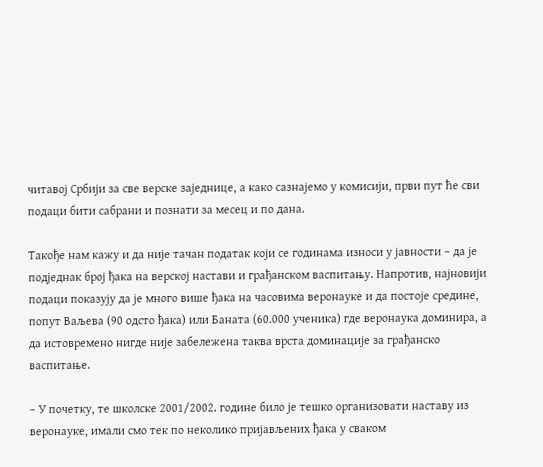читавој Србији за све верске заједнице, а како сазнајемо у комисији, први пут ће сви подаци бити сабрани и познати за месец и по дана.

Такође нам кажу и да није тачан податак који се годинама износи у јавности – да је подједнак број ђака на верској настави и грађанском васпитању. Напротив, најновији подаци показују да је много више ђака на часовима веронауке и да постоје средине, попут Ваљева (90 одсто ђака) или Баната (60.000 ученика) где веронаука доминира, а да истовремено нигде није забележена таква врста доминације за грађанско васпитање.

– У почетку, те школске 2001/2002. године било је тешко организовати наставу из веронауке, имали смо тек по неколико пријављених ђака у сваком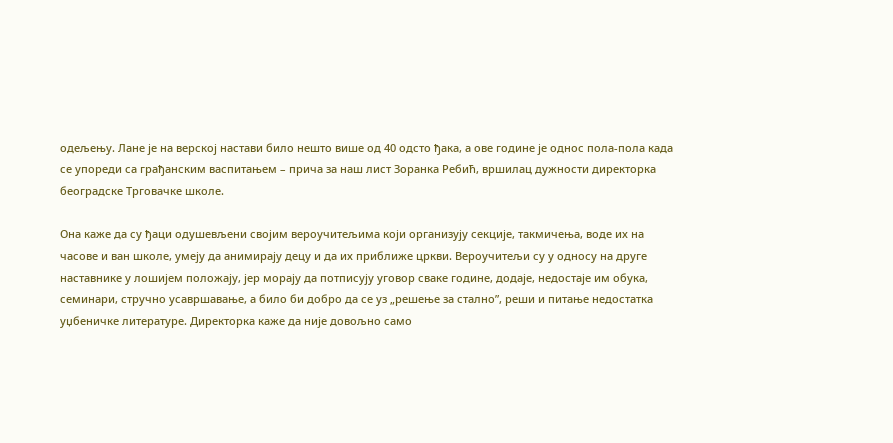одељењу. Лане је на верској настави било нешто више од 40 одсто ђака, а ове године је однос пола-пола када се упореди са грађанским васпитањем – прича за наш лист Зоранка Ребић, вршилац дужности директорка београдске Трговачке школе.

Она каже да су ђаци одушевљени својим вероучитељима који организују секције, такмичења, воде их на часове и ван школе, умеју да анимирају децу и да их приближе цркви. Вероучитељи су у односу на друге наставнике у лошијем положају, јер морају да потписују уговор сваке године, додаје, недостаје им обука, семинари, стручно усавршавање, а било би добро да се уз „решење за стално”, реши и питање недостатка уџбеничке литературе. Директорка каже да није довољно само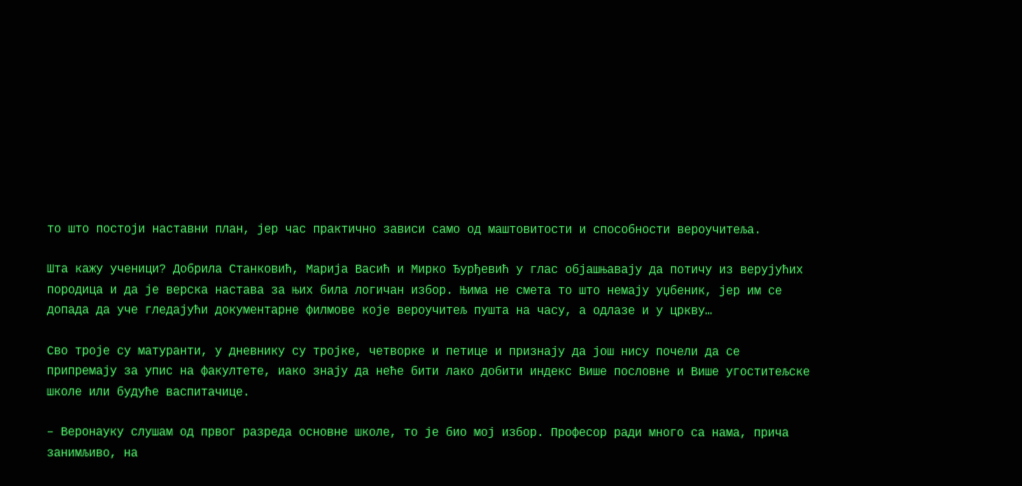то што постоји наставни план, јер час практично зависи само од маштовитости и способности вероучитеља.

Шта кажу ученици? Добрила Станковић, Марија Васић и Мирко Ђурђевић у глас објашњавају да потичу из верујућих породица и да је верска настава за њих била логичан избор. Њима не смета то што немају уџбеник, јер им се допада да уче гледајући документарне филмове које вероучитељ пушта на часу, а одлазе и у цркву…

Сво троје су матуранти, у дневнику су тројке, четворке и петице и признају да још нису почели да се припремају за упис на факултете, иако знају да неће бити лако добити индекс Више пословне и Више угоститељске школе или будуће васпитачице.

– Веронауку слушам од првог разреда основне школе, то је био мој избор. Професор ради много са нама, прича занимљиво, на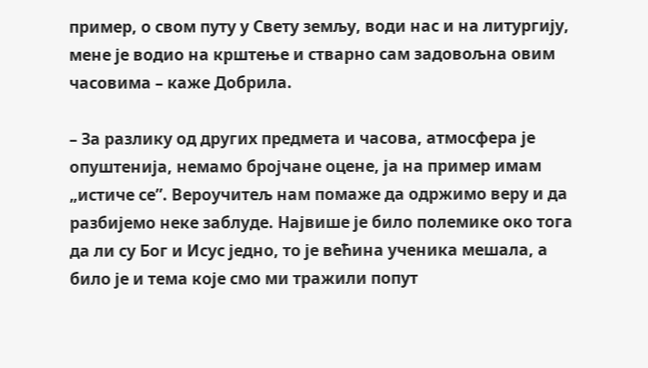пример, о свом путу у Свету земљу, води нас и на литургију, мене је водио на крштење и стварно сам задовољна овим часовима – каже Добрила.

– За разлику од других предмета и часова, атмосфера је опуштенија, немамо бројчане оцене, ја на пример имам „истиче се”. Вероучитељ нам помаже да одржимо веру и да разбијемо неке заблуде. Највише је било полемике око тога да ли су Бог и Исус једно, то је већина ученика мешала, а било је и тема које смо ми тражили попут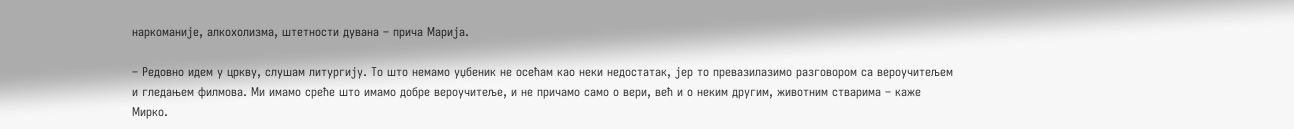наркоманије, алкохолизма, штетности дувана – прича Марија.

– Редовно идем у цркву, слушам литургију. То што немамо уџбеник не осећам као неки недостатак, јер то превазилазимо разговором са вероучитељем и гледањем филмова. Ми имамо среће што имамо добре вероучитеље, и не причамо само о вери, већ и о неким другим, животним стварима – каже Мирко.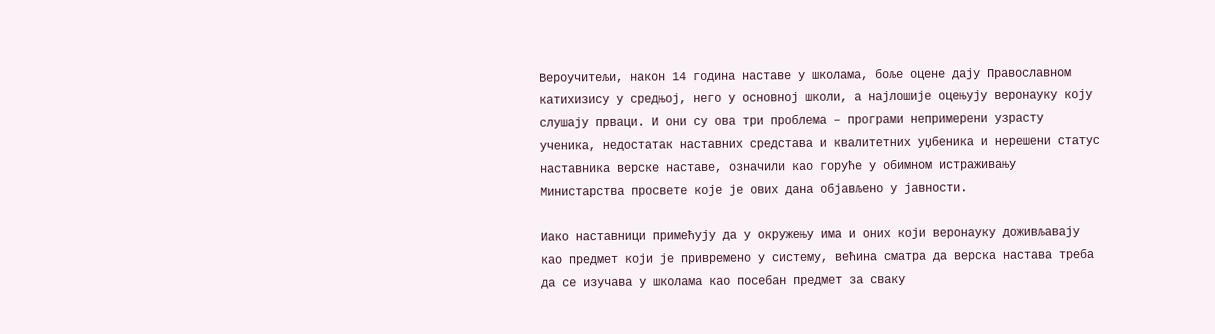Вероучитељи, након 14 година наставе у школама, боље оцене дају Православном катихизису у средњој, него у основној школи, а најлошије оцењују веронауку коју слушају прваци. И они су ова три проблема – програми непримерени узрасту ученика, недостатак наставних средстава и квалитетних уџбеника и нерешени статус наставника верске наставе, означили као горуће у обимном истраживању Министарства просвете које је ових дана објављено у јавности.

Иако наставници примећују да у окружењу има и оних који веронауку доживљавају као предмет који је привремено у систему, већина сматра да верска настава треба да се изучава у школама као посебан предмет за сваку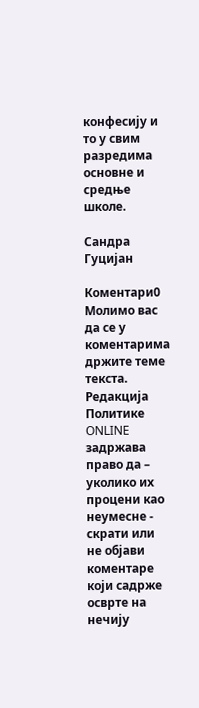конфесију и то у свим разредима основне и средње школе.

Сандра Гуцијан

Коментари0
Молимо вас да се у коментарима држите теме текста. Редакција Политике ONLINE задржава право да – уколико их процени као неумесне - скрати или не објави коментаре који садрже осврте на нечију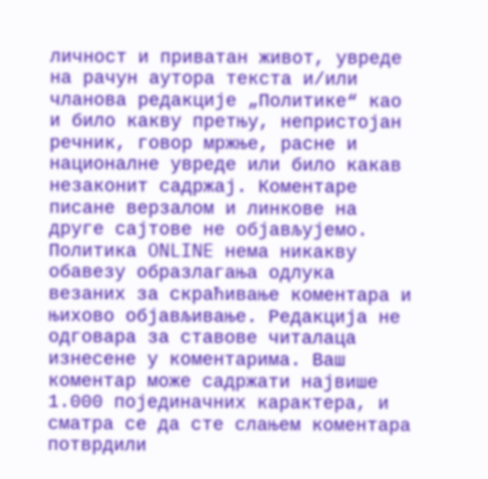личност и приватан живот, увреде на рачун аутора текста и/или чланова редакције „Политике“ као и било какву претњу, непристојан речник, говор мржње, расне и националне увреде или било какав незаконит садржај. Коментаре писане верзалом и линкове на друге сајтове не објављујемо. Политика ONLINE нема никакву обавезу образлагања одлука везаних за скраћивање коментара и њихово објављивање. Редакција не одговара за ставове читалаца изнесене у коментарима. Ваш коментар може садржати највише 1.000 појединачних карактера, и сматра се да сте слањем коментара потврдили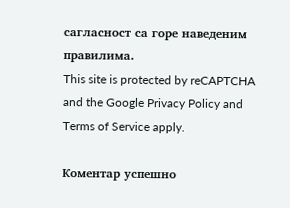сагласност са горе наведеним правилима.
This site is protected by reCAPTCHA and the Google Privacy Policy and Terms of Service apply.

Комeнтар успeшно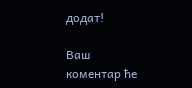додат!

Ваш комeнтар ћe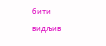бити видљив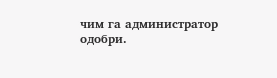чим га администратор одобри.